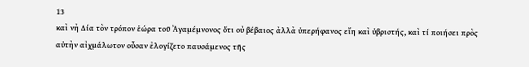13
καὶ νὴ Δία τὸν τρόπον ἑώρα τοῦ Ἀγαμέμνονος ὅτι οὐ βέβαιος ἀλλὰ ὑπερήφανος εἴη καὶ ὑβριστής, καὶ τί ποιήσει πρὸς αὑτὴν αἰχμάλωτον οὖσαν ἐλογίζετο παυσάμενος τῆς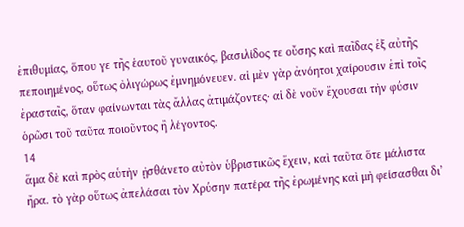ἐπιθυμίας, ὅπου γε τῆς ἑαυτοῦ γυναικός, βασιλίδος τε οὔσης καὶ παῖδας ἐξ αὐτῆς πεποιημένος, οὕτως ὀλιγώρως ἐμνημόνευεν. αἱ μὲν γὰρ ἀνόητοι χαίρουσιν ἐπὶ τοῖς ἐρασταῖς, ὅταν φαίνωνται τὰς ἄλλας ἀτιμάζοντες· αἱ δὲ νοῦν ἔχουσαι τὴν φύσιν ὁρῶσι τοῦ ταῦτα ποιοῦντος ἢ λέγοντος.
14
ἅμα δὲ καὶ πρὸς αὑτὴν ᾐσθάνετο αὐτὸν ὑβριστικῶς ἔχειν, καὶ ταῦτα ὅτε μάλιστα ἤρα. τὸ γὰρ οὕτως ἀπελάσαι τὸν Χρύσην πατέρα τῆς ἐρωμένης καὶ μὴ φείσασθαι δι’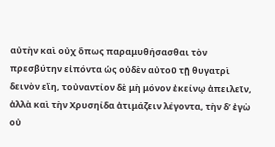αὐτὴν καὶ οὐχ ὅπως παραμυθήσασθαι τὸν πρεσβύτην εἰπόντα ὡς οὐδὲν αὐτοῦ τῇ θυγατρὶ δεινὸν εἴη, τοὐναντίον δὲ μὴ μόνον ἐκείνῳ ἀπειλεῖν, ἀλλὰ καὶ τὴν Χρυσηίδα ἀτιμάζειν λέγοντα, τὴν δ’ ἐγὼ οὐ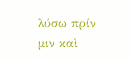λύσω πρίν μιν καὶ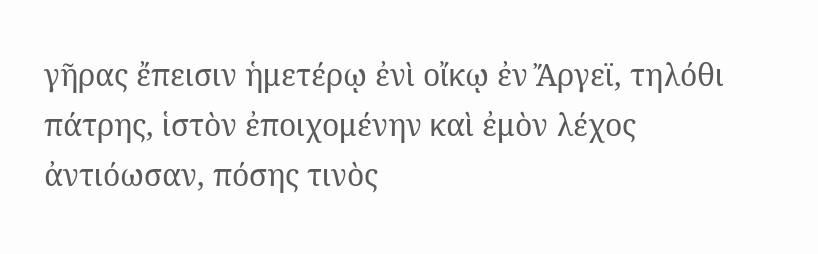γῆρας ἔπεισιν ἡμετέρῳ ἐνὶ οἴκῳ ἐν Ἄργεϊ, τηλόθι πάτρης, ἱστὸν ἐποιχομένην καὶ ἐμὸν λέχος ἀντιόωσαν, πόσης τινὸς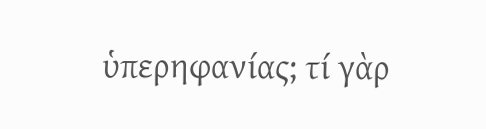ὑπερηφανίας; τί γὰρ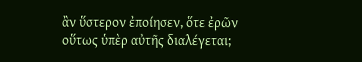ἂν ὕστερον ἐποίησεν, ὅτε ἐρῶν οὕτως ὑπὲρ αὐτῆς διαλέγεται;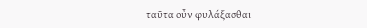ταῦτα οὖν φυλάξασθαι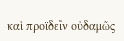καὶ προϊδεῖν οὐδαμῶς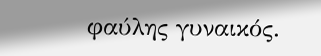φαύλης γυναικός.